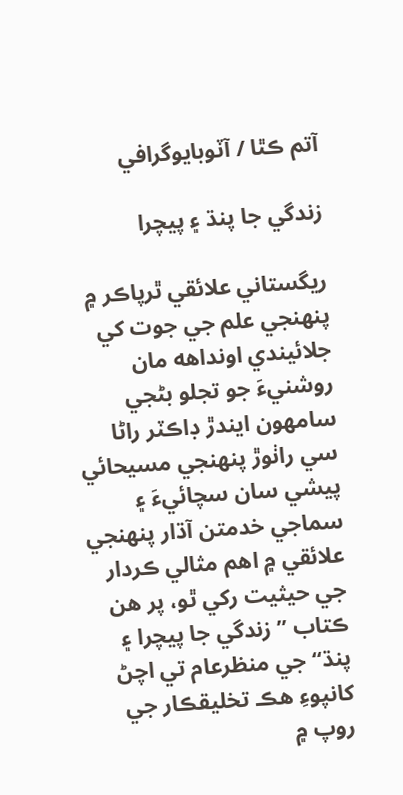آتم ڪٿا / آٽوبايوگرافي

زندگي جا پنڌ ۽ پيچرا

ريگستاني علائقي ٿرپاڪر ۾ پنهنجي علم جي جوت کي جلائيندي اونداهه مان روشنيءَ جو تجلو بڻجي سامهون ايندڙ ڊاڪٽر راڻا سي راٺوڙ پنهنجي مسيحائي پيشي سان سچائيءَ ۽ سماجي خدمتن آڌار پنهنجي علائقي ۾ اهم مثالي ڪردار جي حيثيت رکي ٿو، پر هن ڪتاب ” زندگي جا پيچرا ۽ پنڌ“ جي منظرعام تي اچڻ کانپوءِ هڪ تخليقڪار جي روپ ۾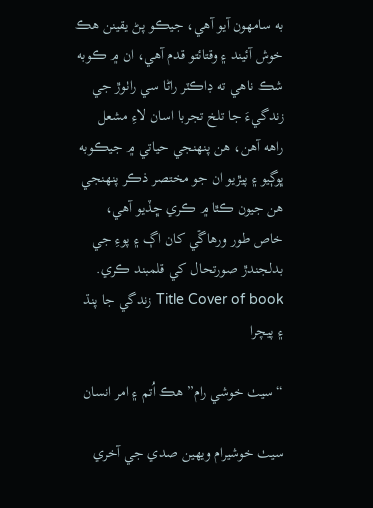به سامهون آيو آهي، جيڪو پڻ يقينن هڪ خوش آئيند ۽ وقتائتو قدم آهي، ان ۾ ڪوبه شڪ ناهي ته ڊاڪٽر راڻا سي راٺوڙ جي زندگيءَ جا تلخ تجربا اسان لاءِ مشعل راهه آهن، هن پنهنجي حياتي ۾ جيڪوبه ڀوڳيو ۽ پيڙيو ان جو مختصر ذڪر پنهنجي هن جيون ڪٿا ۾ ڪري ڇڏيو آهي، خاص طور ورهاڱي کان اڳ ۽ پوءِ جي بدلجندڙ صورتحال کي قلمبند ڪري.
Title Cover of book زندگي جا پنڌ ۽ پيچرا

“سيٺ خوشي رام” هڪ اُتم ۽ امر انسان

سيٺ خوشيرام ويهين صدي جي آخري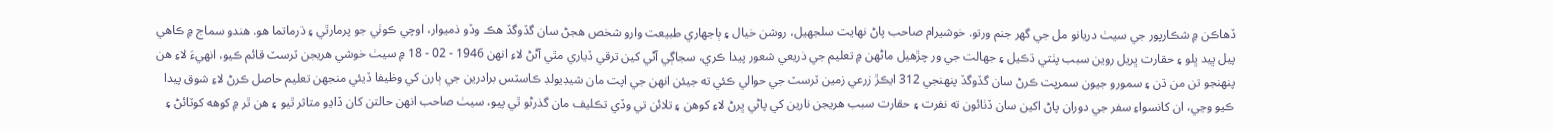ڏهاڪن ۾ شڪارپور جي سيٺ دريانو مل جي گهر جنم ورتو. خوشيرام صاحب پاڻ نهايت سلجهيل، روشن خيال ۽ ٻاجهاري طبيعت وارو شخص هجڻ سان گڏوگڏ هڪ وڏو ذميوار، اوچي ڪوٺي جو پرمارٿي ۽ ڌرماتما هو. هندو سماج ۾ ڪاهي پيل ڀيد ڀلو ۽ حقارت ڀريل روين سبب پٺتي ڌڪيل ۽ جهالت جي ور چڙهيل ماڻهن ۾ تعليم جي ذريعي شعور پيدا ڪري، سجاڳي آڻي کين ترقي ڏياري مٿي آڻڻ لاءِ انهن 1946 - 02 - 18 ۾ سيٺ خوشي هريجن ٽرسٽ قائم ڪيو، انهيءَ لاءِ هن پنهنجو تن من ڌن ۽ سمورو جيون سمرپت ڪرڻ سان گڏوگڏ پنهنجي 312 ايڪڙ زرعي زمين ٽرسٽ جي حوالي ڪئي ته جيئن انهن جي اپت مان شيڊيولڊ ڪاسٽس برادرين جي ٻارن کي وظيفا ڏيئي منجهن تعليم حاصل ڪرڻ لاءِ شوق پيدا ڪيو وڃي، ان کانسواءِ سفر جي دوران پاڻ اکين سان ڏٺائون ته نفرت ۽ حقارت سبب هريجن نارين کي پاڻي ڀرڻ لاءِ کوهن ۽ تلائن تي وڏي تڪليف مان گذرڻو ٿي پيو، سيٺ صاحب انهن حالتن کان ڏاڍو متاثر ٿيو ۽ هن ٿر ۾ کوهه کوٽائڻ ۽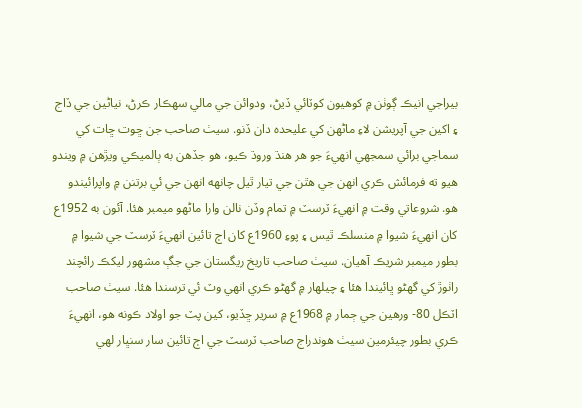بيراجي انيڪ ڳوٺن ۾ کوهيون کوٽائي ڏيڻ، ودوائن جي مالي سهڪار ڪرڻ، نياڻين جي ڏاج ۽ اکين جي آپريشن لاءِ ماڻهن کي عليحده دان ڏنو. سيٺ صاحب جن ڇوت ڇات کي سماجي برائي سمجهي انهيءَ جو هر هنڌ وروڌ ڪيو، هو جڏهن به ٻالميڪي ويڙهن ۾ ويندو هيو ته فرمائش ڪري انهن جي هٿن جي تيار ٿيل چانهه انهن جي ئي برتنن ۾ واپرائيندو هو. شروعاتي وقت ۾ انهيءَ ٽرسٽ ۾ تمام وڏن نالن وارا ماڻهو ميمبر هئا. آئون به 1952ع کان انهيءَ شيوا ۾ منسلڪ ٿيس ۽ پوءِ 1960ع کان اڄ تائين انهيءَ ٽرسٽ جي شيوا ۾ بطور ميمبر شريڪ آهيان. سيٺ صاحب تاريخ ريگستان جي جڳ مشهور ليکڪ رائچند راٺوڙ کي گهڻو ڀائيندا هئا ۽ چيلهار ۾ گهڻو ڪري انهي وٽ ئي ترسندا هئا. سيٺ صاحب اٽڪل 80- ورهين جي ڄمار ۾ 1968ع ۾ سرير ڇڏيو، کين پٽ جو اولاد ڪونه هو، انهيءَ ڪري بطور چيئرمين سيٺ هوندراج صاحب ٽرسٽ جي اڄ تائين سار سنڀار لهي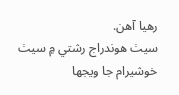رهيا آهن.
سيٺ هوندراج رشتي ۾ سيٺ خوشيرام جا ويجها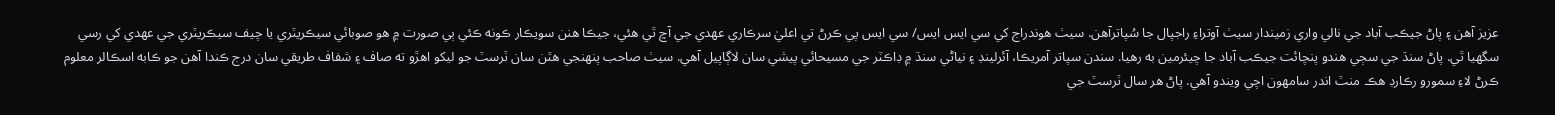عزيز آهن ۽ پاڻ جيڪب آباد جي نالي واري زميندار سيٺ آوتراءِ راجپال جا سُپاترآهن. سيٺ هوندراج کي سي ايس ايس/ سي ايس پي ڪرڻ تي اعليٰ سرڪاري عهدي جي آڇ ٿي هئي، جيڪا هنن سويڪار ڪونه ڪئي ٻي صورت ۾ هو صوبائي سيڪريٽري يا چيف سيڪريٽري جي عهدي کي رسي سگهيا ٿي. پاڻ سنڌ جي سڄي هندو پنچائت جيڪب آباد جا چيئرمين به رهيا. سندن سپاتر آمريڪا، آئرلينڊ ۽ نياڻي سنڌ ۾ ڊاڪٽر جي مسيحائي پيشي سان لاڳاپيل آهي. سيٺ صاحب پنهنجي هٿن سان ٽرسٽ جو ليکو اهڙو ته صاف ۽ شفاف طريقي سان درج ڪندا آهن جو ڪابه اسڪالر معلوم ڪرڻ لاءِ سمورو رڪارڊ هڪ منٽ اندر سامهون اچي ويندو آهي. پاڻ هر سال ٽرسٽ جي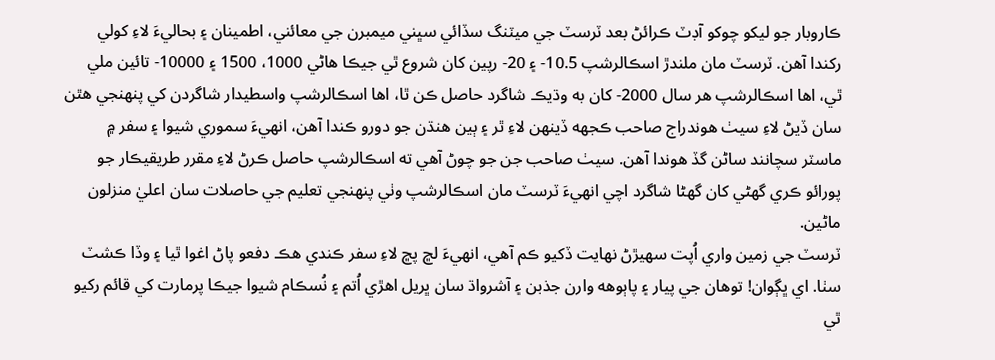ڪاروبار جو ليکو چوکو آڊٽ ڪرائڻ بعد ٽرسٽ جي ميٽنگ سڏائي سڀني ميمبرن جي معائني، اطمينان ۽ بحاليءَ لاءِ کولي رکندا آهن. ٽرسٽ مان ملندڙ اسڪالرشپ 10.5- ۽ 20- رپين کان شروع ٿي جيڪا هاڻي 1000، 1500 ۽ 10000- تائين ملي ٿي، اها اسڪالرشپ هر سال 2000- کان به وڌيڪ شاگرد حاصل ڪن ٿا، اها اسڪالرشپ واسطيدار شاگردن کي پنهنجي هٿن سان ڏيڻ لاءِ سيٺ هوندراج صاحب ڪجهه ڏينهن لاءِ ٿر ۽ ٻين هنڌن جو دورو ڪندا آهن، انهيءَ سموري شيوا ۽ سفر ۾ ماسٽر سچانند ساڻن گڏ هوندا آهن. سيٺ صاحب جن جو چوڻ آهي ته اسڪالرشپ حاصل ڪرڻ لاءِ مقرر طريقيڪار جو پورائو ڪري گهڻي کان گهڻا شاگرد اچي انهيءَ ٽرسٽ مان اسڪالرشپ وٺي پنهنجي تعليم جي حاصلات سان اعليٰ منزلون ماڻين.
ٽرسٽ جي زمين واري اُپت سهيڙڻ نهايت ڏکيو ڪم آهي، انهيءَ لڇ پڇ لاءِ سفر ڪندي هڪ دفعو پاڻ اغوا ٿيا ۽ وڏا ڪشٽ سٺا. اي ڀڳوان! توهان جي پيار ۽ پاٻوهه وارن جذبن ۽ آشرواڌ سان ڀريل اهڙي اُتم ۽ نُسڪام شيوا جيڪا پرمارت کي قائم رکيو ٿي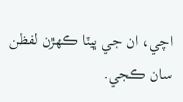اچي، ان جي ڀيٽا ڪهڙن لفظن سان ڪجي.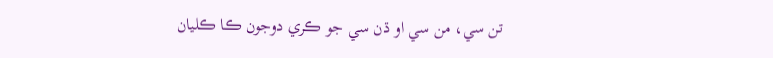تن سي، من سي او ڌن سي جو ڪري دوجون ڪا ڪليان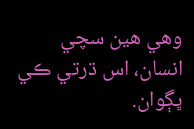وهي هين سچي انسان، اس ڌرتي ڪي ڀڳوان.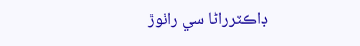ڊاڪٽرراڻا سي راٺوڙ